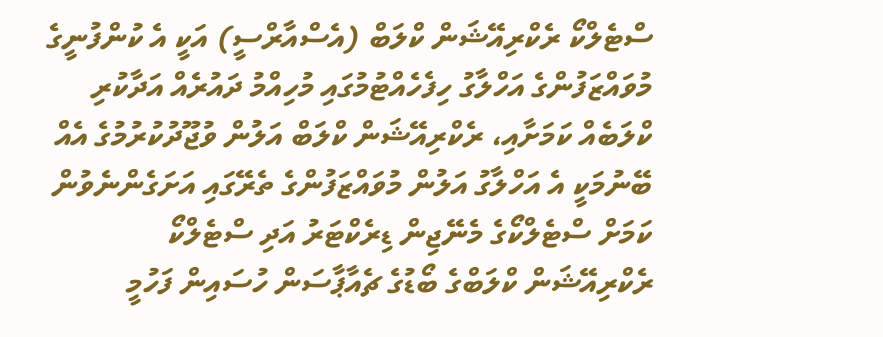ސްޓެލްކޯ ރެކްރިއޭޝަން ކްލަބް (އެސްއާރްސީ) އަކީ އެ ކުންފުނީގެ މުވައްޒަފުންގެ އަހްލާގު ހިފެހެއްޓުމުގައި މުހިއްމު ދައުރެއް އަދާކުރި ކްލަބެއް ކަމަށާއި، ރެކްރިއޭޝަން ކްލަބް އަލުން ވުޖޫދުކުރުމުގެ އެއް ބޭނުމަކީ އެ އަހްލާގު އަލުން މުވައްޒަފުންގެ ތެރޭގައި އަށަގެންނެވުން ކަމަށް ސްޓެލްކޯގެ މެނޭޖިން ޑިރެކްޓަރު އަދި ސްޓެލްކޯ ރެކްރިއޭޝަން ކްލަބްގެ ބޯޑުގެ ޗެއާޕާސަން ހުސައިން ފަހުމީ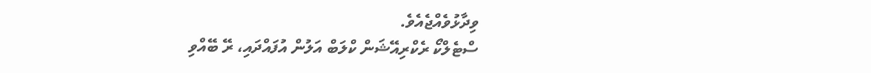ވިދާޅުވެއްޖެއެވެ.
ސްޓެލްކޯ ރެކްރިއޭޝަން ކްލަބް އަލުން އުފައްދައި، ރޭ ބޭއްވި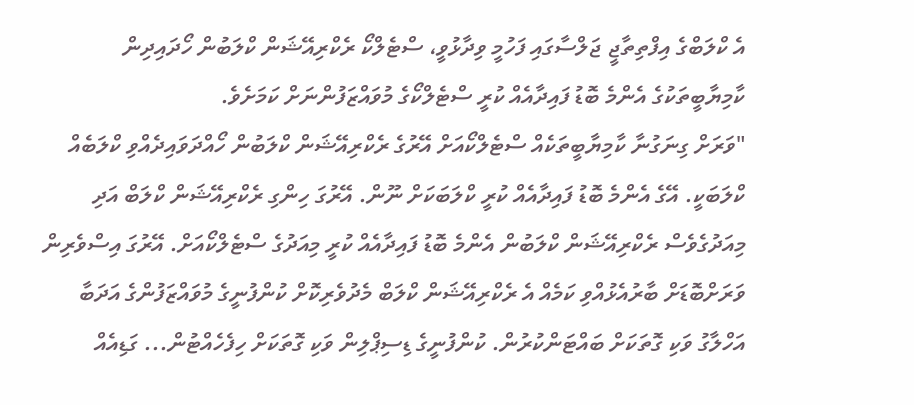އެ ކްލަބްގެ އިފްތިތާޖީ ޖަލްސާގައި ފަހުމީ ވިދާޅުވީ، ސްޓެލްކޯ ރެކްރިއޭޝަން ކްލަބުން ހޯދައިދިން ކާމިޔާބީތަކުގެ އެންމެ ބޮޑު ފައިދާއެއް ކުރީ ސްޓެލްކޯގެ މުވައްޒަފުންނަށް ކަމަށެވެ.
"ވަރަށް ގިނަގުނާ ކާމިޔާބީތަކެއް ސްޓެލްކޯއަށް އޭރުގެ ރެކްރިއޭޝަން ކްލަބުން ހޯއްދަވައިދެއްވި ކްލަބެއް ކްލަބަކީ. އޭގެ އެންމެ ބޮޑު ފައިދާއެއް ކުރީ ކްލަބަކަށް ނޫން. އޭރުގަ ހިންގި ރެކްރިއޭޝަން ކްލަބް އަދި މިއަދުގެވެސް ރެކްރިއޭޝަން ކްލަބުން އެންމެ ބޮޑު ފައިދާއެއް ކުރީ މިއަދުގެ ސްޓެލްކޯއަށް. އޭރުގަ އިސްވެރިން ވަރަށްބޮޑަށް ބާރުއެޅުއްވި ކަމެއް އެ ރެކްރިއޭޝަން ކްލަބް މެދުވެރިކޮށް ކުންފުނީގެ މުވައްޒަފުންގެ އަދަބާ އަހްލާގު ވަކި ގޮތަކަށް ބައްޓަންކުރުން. ކުންފުނީގެ ޑިސިޕްލިން ވަކި ގޮތަކަށް ހިފެހެއްޓުން... ގަޑިއެއް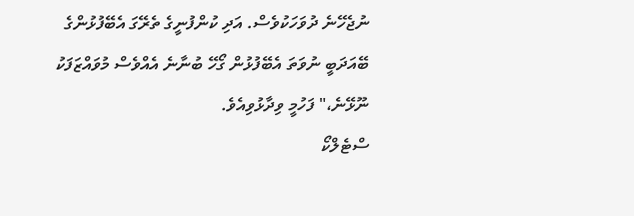ނުޖެހޭނެ ދުވަހަކުވެސް. އަދި ކުންފުނީގެ ތެރޭގަ އެބޭފުޅުންގެ ބޭއަދަބީ ނުވަތަ އެބޭފުޅުން ގޯހޭ ބުނާނެ އެއްވެސް މުވައްޒަފަކު ނޫޅޭނެ،" ފަހުމީ ވިދާޅުވިއެވެ.
ސްޓެލްކޯ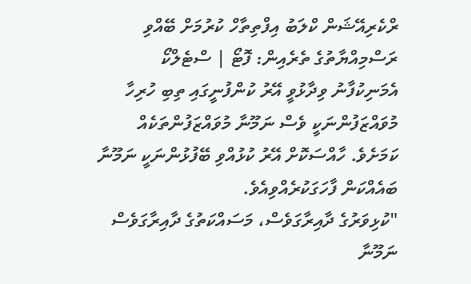ރްކެރިއޭޝަން ކްލަބު އިފްތިތާހް ކުރުމަށް ބޭއްވި ރަސްމިއްޔާތުގެ ތެރެއިން: ފޮޓޯ | ސްޓެލްކޯ
އެމަނިކުފާނު ވިދާޅުވީ އޭރު ކުންފުނީގައި ތިބި ހުރިހާ މުވައްޒަފުންނަކީ ވެސް ނަމޫނާ މުވައްޒަފުންތަކެއް ކަމަށެވެ. ހާއްސަކޮށް އޭރު ކުޅުއްވި ބޭފުޅުންނަކީ ނަމޫނާ ބައެއްކަން ފާހަގަކުރެއްވިއެވެ.
"ކުޅިވަރުގެ ދާއިރާގަވެސް، މަސައްކަތުގެ ދާއިރާގަވެސް ނަމޫނާ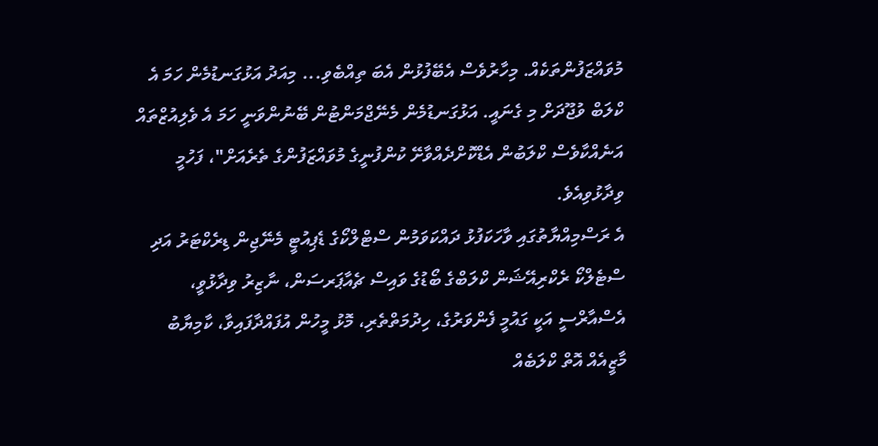މުވައްޒަފުންތަކެއް. މިހާރުވެސް އެބޭފުޅުން އެބަ ތިއްބެވި... މިއަދު އަޅުގަނޑުމެން ހަމަ އެ ކްލަބް ވުޖޫދަށް މި ގެނައީ. އަޅުގަނޑުމެން މެނޭޖްމަންޓުން ބޭނުންވަނީ ހަމަ އެ ވެލިއުޒްތައް އަނެއްކާވެސް ކްލަބުން އެޑްކޮށްދެއްވާށޭ ކުންފުނީގެ މުވައްޒަފުންގެ ތެރެއަށް"، ފަހުމީ ވިދާޅުވިއެވެ.
އެ ރަސްމިއްޔާތުގައި ވާހަކަފުޅު ދައްކަވަމުން ސްޓްލްކޯގެ ޑެޕިއުޓީ މެނޭޖިން ޑިރެކްޓަރު އަދި ސްޓެލްކޯ ރެކްރިއޭޝަން ކްލަބްގެ ބޯޑުގެ ވައިސް ޗެއާޕަރސަން، ނާޒިރު ވިދާޅުވީ، އެސްއާރްސީ އަކީ ގައުމީ ފެންވަރުގެ، ހިދުމަތްތެރި، މޮޅު މީހުން އުފައްދާފައިވާ، ކާމިޔާބު މާޒީއެއް އޮތް ކްލަބެއް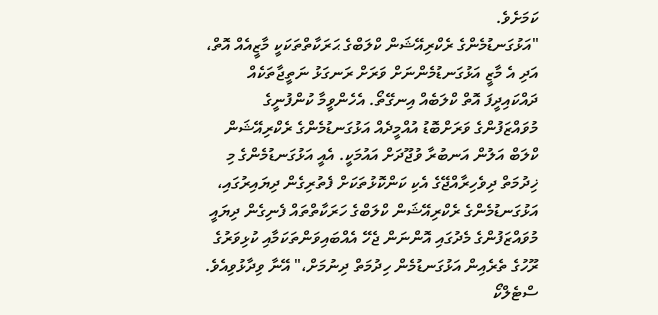ކަމަށެވެ.
"އަޅުގަނޑުމެންގެ ރެކްރިއޭޝަން ކްލަބްގެ ޙަރަކާތްތަކަކީ މާޒީއެއް އޮތް، އަދި އެ މާޒީ އަޅުގަނޑުމެންނަށް ވަރަށް ރަނގަޅު ނަތީޖާތަކެއް ދައްކައިދީފަ އޮތް ކްލަބެއް އިނގޭތޯ. އެހެންވީމާ ކުންފުނީގެ މުވައްޒަފުންގެ ވަރަށްބޮޑު އުއްމީދެއް އަޅުގަނޑުމެންގެ ރެކްރިއޭޝަން ކްލަބް އަލުން އަނބުރާ ވުޖޫދަށް އައުމަކީ. އެއީ އަޅުގަނޑުމެންގެ މި ޚިދުމަތް ދިވެހިރާއްޖޭގެ އެކި ކަންކޮޅުތަކަށް ފެތުރިގެން ދިޔައިރުގައި، އަޅުގަނޑުމެންގެ ރެކްރިއޭޝަން ކްލަބްގެ ހަރަކާތްތައް ފެނިގެން ދިޔައީ މުވައްޒަފުންގެ މެދުގައި އޮންނަން ޖެހޭ އެއްބައިވަންތަކަމާއި ކުޅިވަރުގެ ރޫހުގެ ތެރެއިން އަޅުގަނޑުމެން ހިދުމަތް ދިނުމަށް،" އޭނާ ވިދާޅުވިއެވެ.
ސްޓެލްކޯ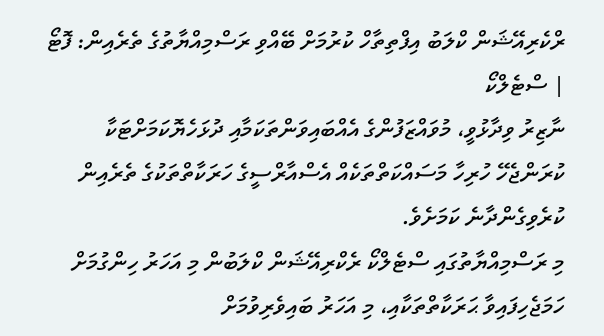ރްކެރިއޭޝަން ކްލަބު އިފްތިތާހް ކުރުމަށް ބޭއްވި ރަސްމިއްޔާތުގެ ތެރެއިން: ފޮޓޯ | ސްޓެލްކޯ
ނާޒިރު ވިދާޅުވީ، މުވައްޒަފުންގެ އެއްބައިވަންތަކަމާއި ދުޅަހެޔޮކަމަށްޓަކާ ކުރަންޖެހޭ ހުރިހާ މަސައްކަތްތަކެއް އެސްއާރްސީގެ ހަރަކާތްތަކުގެ ތެރެއިން ކުރެވިގެންދާނެ ކަމަށެވެ.
މި ރަސްމިއްޔާތުގައި ސްޓެލްކޯ ރެކްރިއޭޝަން ކްލަބުން މި އަހަރު ހިންގުމަށް ހަމަޖެހިފައިވާ ޙަރަކާތްތަކާއި، މި އަހަރު ބައިވެރިވުމަށް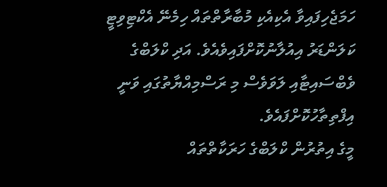ހަމަޖެހިފައިވާ އެކިއެކި މުބާރާތްތައް ހިމެނޭ އެކްޓިވިޓީ ކަލަންޑަރު އިއުލާނުކޮށްފައިވެއެވެ. އަދި ކްލަބްގެ ވެބްސައިޓާއި ލަވަވެސް މި ރަސްމިއްޔާތުގައި ވަނީ އިފްތިތާހުކޮށްފައެވެ.
މީގެ އިތުރުން ކްލަބްގެ ހަރަކާތްތައް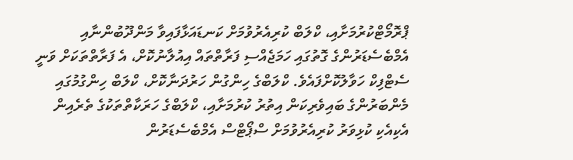ޕްރޮމޯޓްކުރުމަށާއި، ކްލަބް ކުރިއެރުވުމަށް ކަނޑައަޅާފައިވާ މަންދޫބުންނާއި އެމްބެސެޑަރުންގެ ގޮތުގައި ހަމަޖެއްސި ފަރާތްތައް އިއުލާނުކޮށް، އެ ފަރާތްތަކަށް ވަނީ ސެޓްފިކް ހަވާލުކޮށްފައެވެ. ކްލަބްގެ ހިންގުން ހަރުދަނާކޮށް، ކްލަބް ހިންގުމުގައި މެންބަރުންގެ ބައިވެރިކަން އިތުރު ކުރުމަށާއި، ކްލަބްގެ ހަރަކާތްތަކުގެ ތެރެއިން އެކިއެކި ކުޅިވަރު ކުރިއެރުވުމަށް ސްޕޯޓްސް އެމްބެސެޑަރުން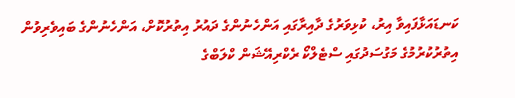ކަނޑައަޅާފައިވާ އިރު، ކުޅިވަރުގެ ދާއިރާގައި އަންހެނުންގެ ދައުރު އިތުރުކޮށް، އަންހެނުންގެ ބައިވެރިވުން އިތުރުކުރުމުގެ މަގުސަދުގައި ސްޓެލްކޯ ރެކްރިއޭޝަން ކްލަބްގެ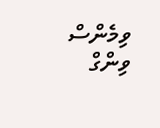ވިމެންސް ވިންގް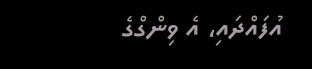އުފައްދައި، އެ ވިންގްގެ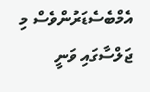އެމްބެސެޑަރުންވެސް މި ޖަލްސާގައި ވަނީ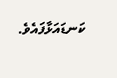ކަނޑައަޅާފައެވެ.